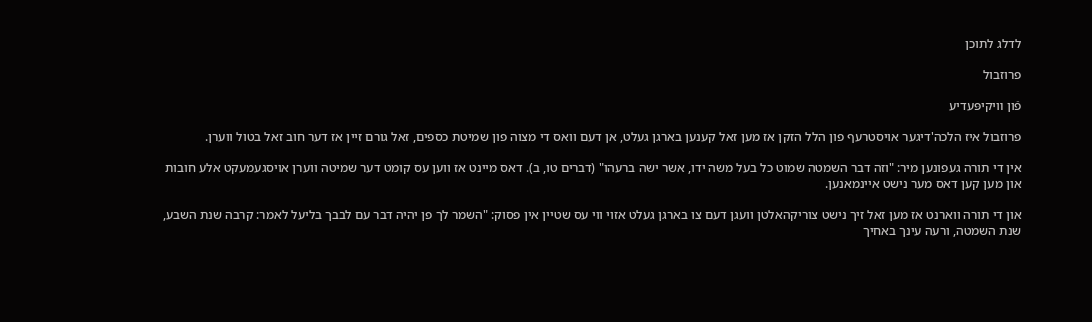לדלג לתוכן

פרוזבול

פֿון װיקיפּעדיע

פרוזבול איז הלכה'דיגער אויסטרעף פון הלל הזקן אז מען זאל קענען בארגן געלט, אן דעם וואס די מצוה פון שמיטת כספים, זאל גורם זיין אז דער חוב זאל בטול ווערן.

אין די תורה געפונען מיר: "וזה דבר השמטה שמוט כל בעל משה ידו, אשר ישה ברעהו" (דברים טו, ב). דאס מיינט אז ווען עס קומט דער שמיטה ווערן אויסגעמעקט אלע חובות און מען קען דאס מער נישט איינמאנען.

און די תורה ווארנט אז מען זאל זיך נישט צוריקהאלטן וועגן דעם צו בארגן געלט אזוי ווי עס שטיין אין פסוק: "השמר לך פן יהיה דבר עם לבבך בליעל לאמר: קרבה שנת השבע, שנת השמטה, ורעה עינך באחיך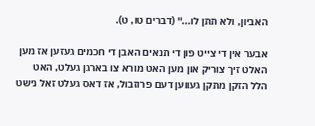האביון, ולא תתן לו..." (דברים טו, ט).

אבער אין די צייט פון די תנאים האבן די חכמים געזען אז מען האלט זיך צוריק און מען האט מורא צו בארגן געלט, האט הלל הזקן מתקן געווען דעם פרוזבול, אז דאס געלט זאל נישט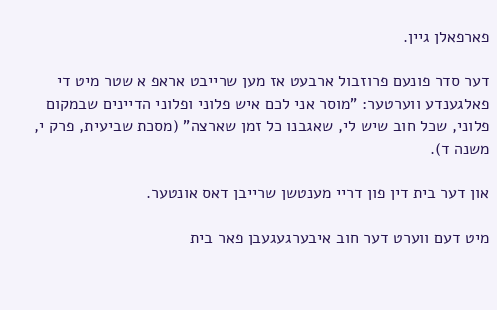פארפאלן גיין.

דער סדר פונעם פרוזבול ארבעט אז מען שרייבט אראפ א שטר מיט די פאלגענדע ווערטער: "מוסר אני לכם איש פלוני ופלוני הדיינים שבמקום פלוני, שכל חוב שיש לי, שאגבנו כל זמן שארצה" (מסכת שביעית, פרק י, משנה ד).

און דער בית דין פון דריי מענטשן שרייבן דאס אונטער.

מיט דעם ווערט דער חוב איבערגעגעבן פאר בית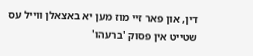דין, און פאר זיי מוז מען יא באצאלן ווייל עס שטייט אין פסוק 'ברעהו'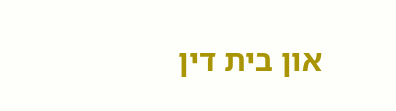און בית דין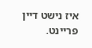איז נישט דיין פריינט.